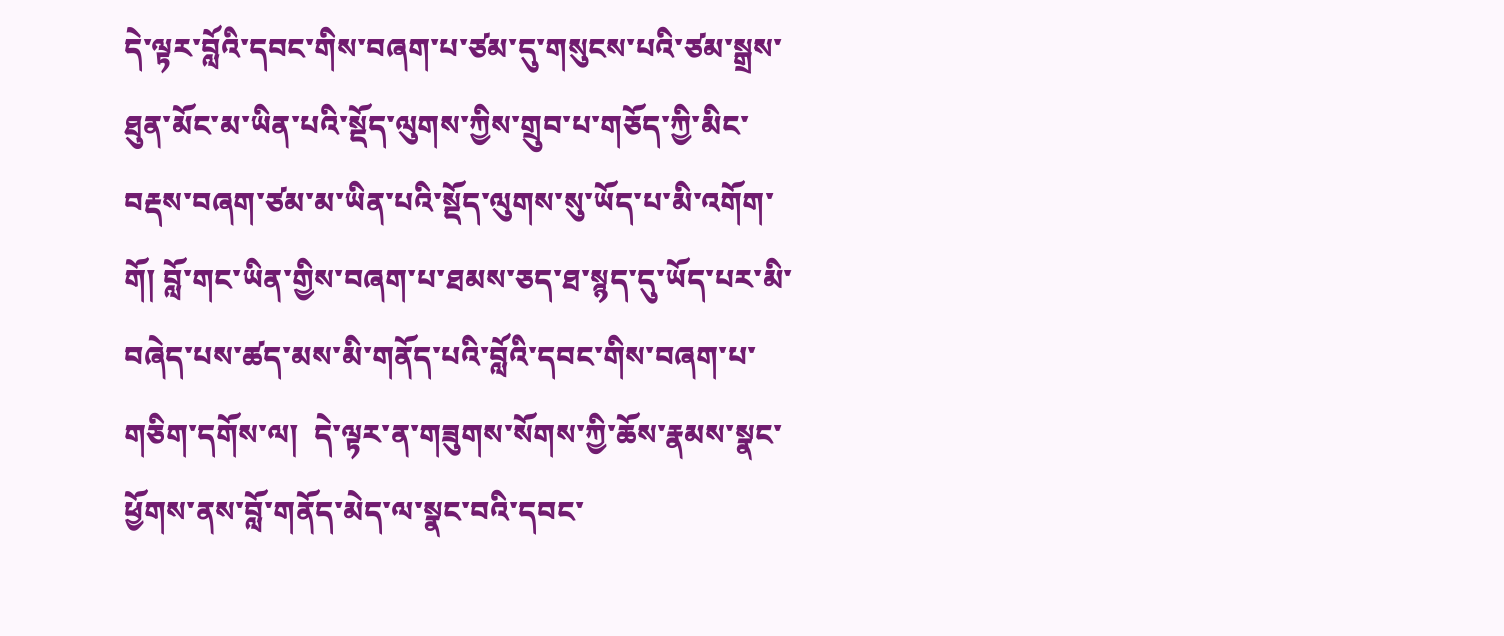དེ་ལྟར་བློའི་དབང་གིས་བཞག་པ་ཙམ་དུ་གསུངས་པའི་ཙམ་སྒྲས་ཐུན་མོང་མ་ཡིན་པའི་སྡོད་ལུགས་ཀྱིས་གྲུབ་པ་གཅོད་ཀྱི་མིང་བརྡས་བཞག་ཙམ་མ་ཡིན་པའི་སྡོད་ལུགས་སུ་ཡོད་པ་མི་འགོག་གོ། བློ་གང་ཡིན་གྱིས་བཞག་པ་ཐམས་ཅད་ཐ་སྙད་དུ་ཡོད་པར་མི་བཞེད་པས་ཚད་མས་མི་གནོད་པའི་བློའི་དབང་གིས་བཞག་པ་གཅིག་དགོས་ལ།  དེ་ལྟར་ན་གཟུགས་སོགས་ཀྱི་ཆོས་རྣམས་སྣང་ཕྱོགས་ནས་བློ་གནོད་མེད་ལ་སྣང་བའི་དབང་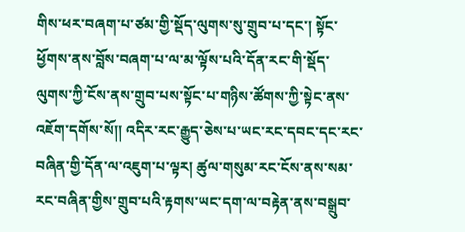གིས་ཕར་བཞག་པ་ཙམ་གྱི་སྡོད་ལུགས་སུ་གྲུབ་པ་དང་། སྟོང་ཕྱོགས་ནས་བློས་བཞག་པ་ལ་མ་ལྟོས་པའི་དོན་རང་གི་སྡོད་ལུགས་ཀྱི་ངོས་ནས་གྲུབ་པས་སྟོང་པ་གཉིས་ཚོགས་ཀྱི་སྟེང་ནས་འཇོག་དགོས་སོ།། འདིར་རང་རྒྱུད་ཅེས་པ་ཡང་རང་དབང་དང་རང་བཞིན་གྱི་དོན་ལ་འཇུག་པ་ལྟར། ཚུལ་གསུམ་རང་ངོས་ནས་སམ་རང་བཞིན་གྱིས་གྲུབ་པའི་རྟགས་ཡང་དག་ལ་བརྟེན་ནས་བསྒྲུབ་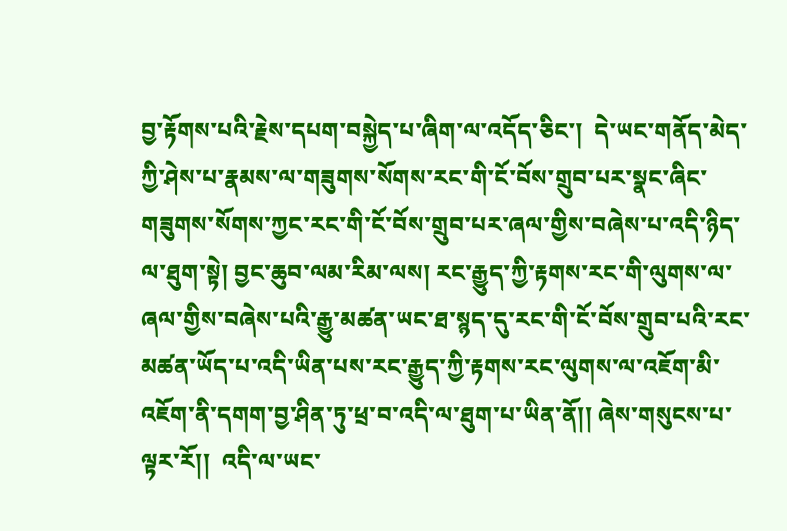བྱ་རྟོགས་པའི་རྗེས་དཔག་བསྐྱེད་པ་ཞིག་ལ་འདོད་ཅིང་།  དེ་ཡང་གནོད་མེད་ཀྱི་ཤེས་པ་རྣམས་ལ་གཟུགས་སོགས་རང་གི་ངོ་བོས་གྲུབ་པར་སྣང་ཞིང་གཟུགས་སོགས་ཀྱང་རང་གི་ངོ་བོས་གྲུབ་པར་ཞལ་གྱིས་བཞེས་པ་འདི་ཉིད་ལ་ཐུག་སྟེ། བྱང་ཆུབ་ལམ་རིམ་ལས། རང་རྒྱུད་ཀྱི་རྟགས་རང་གི་ལུགས་ལ་ཞལ་གྱིས་བཞེས་པའི་རྒྱུ་མཚན་ཡང་ཐ་སྙད་དུ་རང་གི་ངོ་བོས་གྲུབ་པའི་རང་མཚན་ཡོད་པ་འདི་ཡིན་པས་རང་རྒྱུད་ཀྱི་རྟགས་རང་ལུགས་ལ་འཇོག་མི་འཇོག་ནི་དགག་བྱ་ཤིན་ཏུ་ཕྲ་བ་འདི་ལ་ཐུག་པ་ཡིན་ནོ།། ཞེས་གསུངས་པ་ལྟར་རོ།།  འདི་ལ་ཡང་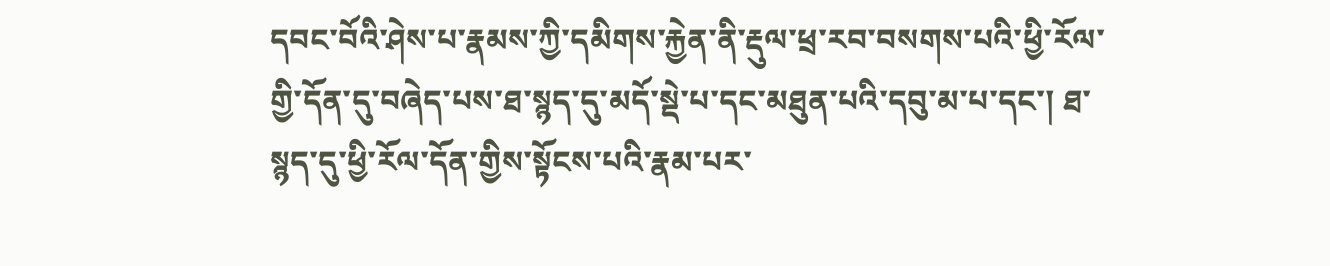དབང་བོའི་ཤེས་པ་རྣམས་ཀྱི་དམིགས་རྐྱེན་ནི་རྡུལ་ཕྲ་རབ་བསགས་པའི་ཕྱི་རོལ་གྱི་དོན་དུ་བཞེད་པས་ཐ་སྙད་དུ་མདོ་སྡེ་པ་དང་མཐུན་པའི་དབུ་མ་པ་དང་། ཐ་སྙད་དུ་ཕྱི་རོལ་དོན་གྱིས་སྟོངས་པའི་རྣམ་པར་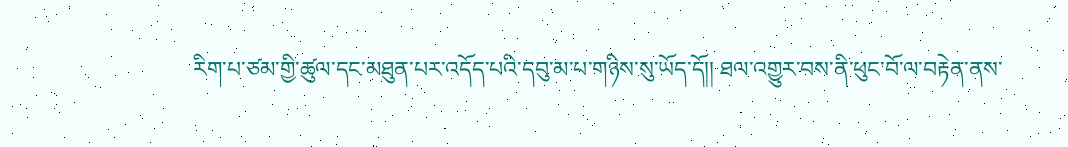རིག་པ་ཙམ་གྱི་ཚུལ་དང་མཐུན་པར་འདོད་པའི་དབུ་མ་པ་གཉིས་སུ་ཡོད་དོ།། ཐལ་འགྱུར་བས་ནི་ཕུང་བོ་ལ་བརྟེན་ནས་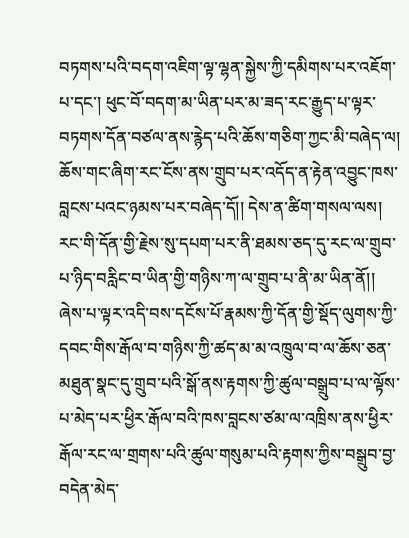བཏགས་པའི་བདག་འཇིག་ལྟ་ལྷན་སྐྱེས་ཀྱི་དམིགས་པར་འཇོག་པ་དང་། ཕུང་བོ་བདག་མ་ཡིན་པར་མ་ཟད་རང་རྒྱུད་པ་ལྟར་བཏགས་དོན་བཙལ་ནས་རྙེད་པའི་ཆོས་གཅིག་ཀྱང་མི་བཞེད་ལ། ཆོས་གང་ཞིག་རང་ངོས་ནས་གྲུབ་པར་འདོད་ན་རྟེན་འབྱུང་ཁས་བླངས་པའང་ཉམས་པར་བཞེད་དོ།། དེས་ན་ཚིག་གསལ་ལས། རང་གི་དོན་གྱི་རྗེས་སུ་དཔག་པར་ནི་ཐམས་ཅད་དུ་རང་ལ་གྲུབ་པ་ཉིད་བརླིང་བ་ཡིན་གྱི་གཉིས་ཀ་ལ་གྲུབ་པ་ནི་མ་ཡིན་ནོ།། ཞེས་པ་ལྟར་འདི་བས་དངོས་པོ་རྣམས་ཀྱི་དོན་གྱི་སྡོད་ལུགས་ཀྱི་དབང་གིས་རྒོལ་བ་གཉིས་ཀྱི་ཚད་མ་མ་འཁྲུལ་བ་ལ་ཆོས་ཅན་མཐུན་སྣང་དུ་གྲུབ་པའི་སྒོ་ནས་རྟགས་ཀྱི་ཚུལ་བསྒྲུབ་པ་ལ་ལྟོས་པ་མེད་པར་ཕྱིར་རྒོལ་བའི་ཁས་བླངས་ཙམ་ལ་འཁྲིས་ནས་ཕྱིར་རྒོལ་རང་ལ་གྲགས་པའི་ཚུལ་གསུམ་པའི་རྟགས་ཀྱིས་བསྒྲུབ་བྱ་བདེན་མེད་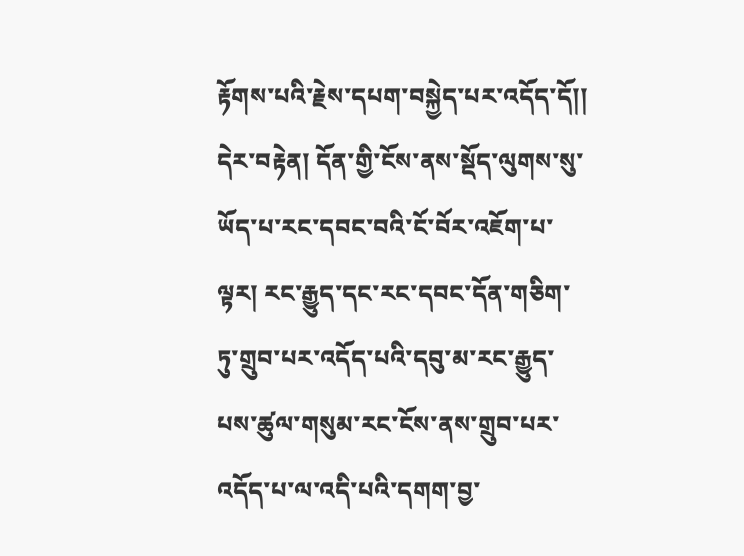རྟོགས་པའི་རྗེས་དཔག་བསྐྱེད་པར་འདོད་དོ།།
དེར་བརྟེན། དོན་གྱི་ངོས་ནས་སྡོད་ལུགས་སུ་ཡོད་པ་རང་དབང་བའི་ངོ་བོར་འཇོག་པ་ལྟར། རང་རྒྱུད་དང་རང་དབང་དོན་གཅིག་ཏུ་གྲུབ་པར་འདོད་པའི་དབུ་མ་རང་རྒྱུད་པས་ཚུལ་གསུམ་རང་ངོས་ནས་གྲུབ་པར་འདོད་པ་ལ་འདི་པའི་དགག་བྱ་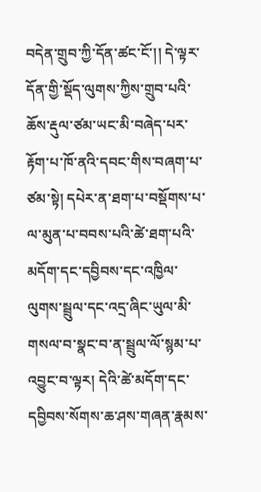བདེན་གྲུབ་ཀྱི་དོན་ཚང་ངོ་།། དེ་ལྟར་དོན་གྱི་སྡོད་ལུགས་ཀྱིས་གྲུབ་པའི་ཆོས་རྡུལ་ཙམ་ཡང་མི་བཞེད་པར་རྟོག་པ་ཁོ་ནའི་དབང་གིས་བཞག་པ་ཙམ་སྟེ། དཔེར་ན་ཐག་པ་བསྡོགས་པ་ལ་མུན་པ་བབས་པའི་ཚེ་ཐག་པའི་མདོག་དང་དབྱིབས་དང་འཁྱིལ་ལུགས་སྦྲུལ་དང་འདྲ་ཞིང་ཡུལ་མི་གསལ་བ་སྣང་བ་ན་སྦྲུལ་ལོ་སྙམ་པ་འབྱུང་བ་ལྟར། དེའི་ཚེ་མདོག་དང་དབྱིབས་སོགས་ཆ་ཤས་གཞན་རྣམས་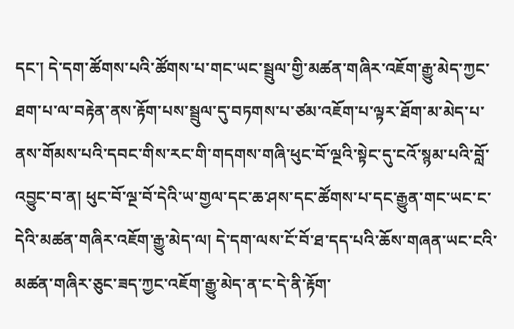དང་། དེ་དག་ཚོགས་པའི་ཚོགས་པ་གང་ཡང་སྦྲུལ་གྱི་མཚན་གཞིར་འཇོག་རྒྱུ་མེད་ཀྱང་ཐག་པ་ལ་བརྟེན་ནས་རྟོག་པས་སྦྲུལ་དུ་བཏགས་པ་ཙམ་འཇོག་པ་ལྟར་ཐོག་མ་མེད་པ་ནས་གོམས་པའི་དབང་གིས་རང་གི་གདགས་གཞི་ཕུང་བོ་ལྔའི་སྟེང་དུ་ངའོ་སྙམ་པའི་བློ་འབྱུང་བ་ན། ཕུང་བོ་ལྔ་བོ་དེའི་ཡ་གྱལ་དང་ཆ་ཤས་དང་ཚོགས་པ་དང་རྒྱུན་གང་ཡང་ང་དེའི་མཚན་གཞིར་འཇོག་རྒྱུ་མེད་ལ། དེ་དག་ལས་ངོ་བོ་ཐ་དད་པའི་ཆོས་གཞན་ཡང་ངའི་མཚན་གཞིར་ཅུང་ཟད་ཀྱང་འཇོག་རྒྱུ་མེད་ན་ང་དེ་ནི་རྟོག་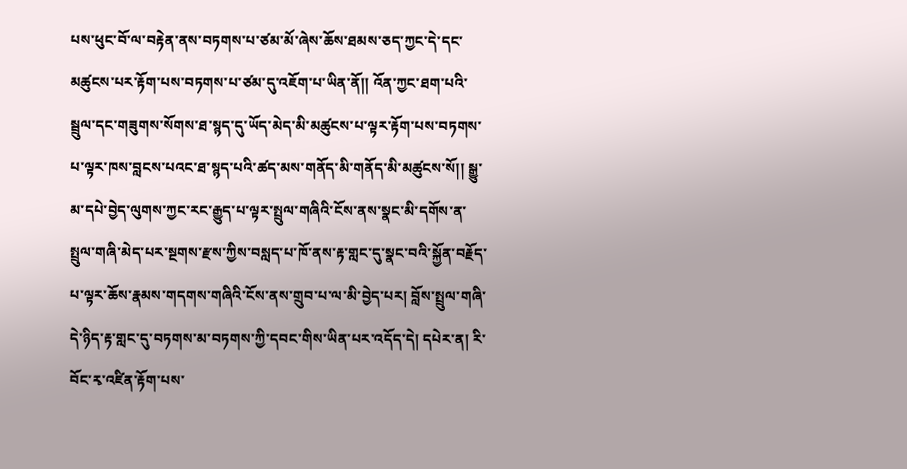པས་ཕུང་བོ་ལ་བརྟེན་ནས་བཏགས་པ་ཙམ་མོ་ཞེས་ཆོས་ཐམས་ཅད་ཀྱང་དེ་དང་མཚུངས་པར་རྟོག་པས་བཏགས་པ་ཙམ་དུ་འཇོག་པ་ཡིན་ནོ།། འོན་ཀྱང་ཐག་པའི་སྦྲུལ་དང་གཟུགས་སོགས་ཐ་སྙད་དུ་ཡོད་མེད་མི་མཚུངས་པ་ལྟར་རྟོག་པས་བཏགས་པ་ལྟར་ཁས་བླངས་པའང་ཐ་སྙད་པའི་ཚད་མས་གནོད་མི་གནོད་མི་མཚུངས་སོ།། སྒྱུ་མ་དཔེ་བྱེད་ལུགས་ཀྱང་རང་རྒྱུད་པ་ལྟར་སྤྲུལ་གཞིའི་ངོས་ནས་སྣང་མི་དགོས་ན་སྤྲུལ་གཞི་མེད་པར་སྔགས་རྫས་ཀྱིས་བསླད་པ་ཁོ་ནས་རྟ་གླང་དུ་སྣང་བའི་སྐྱོན་བརྗོད་པ་ལྟར་ཆོས་རྣམས་གདགས་གཞིའི་ངོས་ནས་གྲུབ་པ་ལ་མི་བྱེད་པར། བློས་སྤྲུལ་གཞི་དེ་ཉིད་རྟ་གླང་དུ་བཏགས་མ་བཏགས་ཀྱི་དབང་གིས་ཡིན་པར་འདོད་དེ། དཔེར་ན། རི་བོང་རྭ་འཛིན་རྟོག་པས་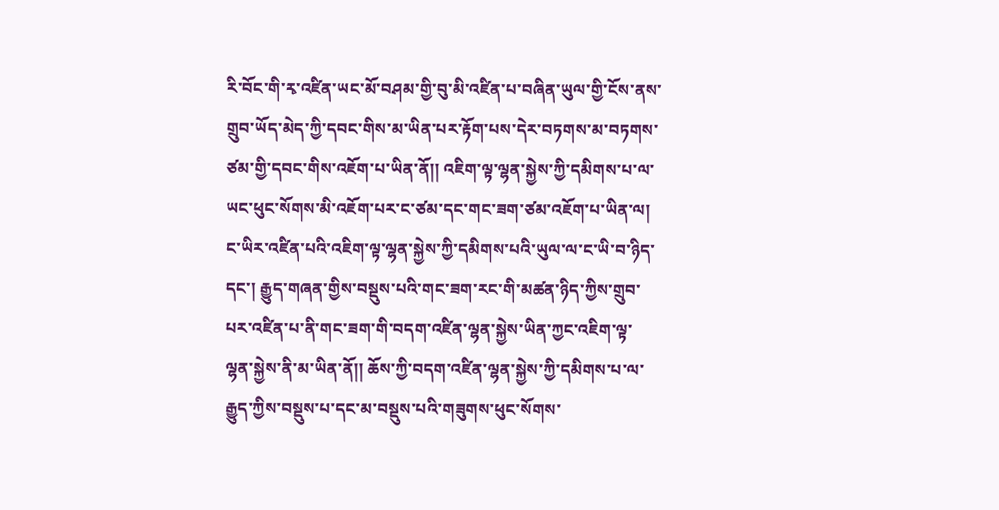རི་བོང་གི་རྭ་འཛིན་ཡང་མོ་བཤམ་གྱི་བུ་མི་འཛིན་པ་བཞིན་ཡུལ་གྱི་ངོས་ནས་གྲུབ་ཡོད་མེད་ཀྱི་དབང་གིས་མ་ཡིན་པར་རྟོག་པས་དེར་བཏགས་མ་བཏགས་ཙམ་གྱི་དབང་གིས་འཇོག་པ་ཡིན་ནོ།། འཇིག་ལྟ་ལྷན་སྐྱེས་ཀྱི་དམིགས་པ་ལ་ཡང་ཕུང་སོགས་མི་འཇོག་པར་ང་ཙམ་དང་གང་ཟག་ཙམ་འཇོག་པ་ཡིན་ལ། ང་ཡིར་འཛིན་པའི་འཇིག་ལྟ་ལྷན་སྐྱེས་ཀྱི་དམིགས་པའི་ཡུལ་ལ་ང་ཡི་བ་ཉིད་དང་། རྒྱུད་གཞན་གྱིས་བསྡུས་པའི་གང་ཟག་རང་གི་མཚན་ཉིད་ཀྱིས་གྲུབ་པར་འཛིན་པ་ནི་གང་ཟག་གི་བདག་འཛིན་ལྷན་སྐྱེས་ཡིན་ཀྱང་འཇིག་ལྟ་ལྷན་སྐྱེས་ནི་མ་ཡིན་ནོ།། ཆོས་ཀྱི་བདག་འཛིན་ལྷན་སྐྱེས་ཀྱི་དམིགས་པ་ལ་རྒྱུད་ཀྱིས་བསྡུས་པ་དང་མ་བསྡུས་པའི་གཟུགས་ཕུང་སོགས་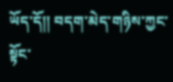ཡོད་དོ།། བདག་མེད་གཉིས་ཀྱང་སྟོང་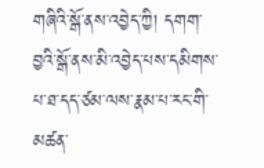གཞིའི་སྒོ་ནས་འབྱེད་ཀྱི། དགག་བྱའི་སྒོ་ནས་མི་འབྱེད་པས་དམིགས་པ་ཐ་དད་ཙམ་ལས་རྣམ་པ་རང་གི་མཚན་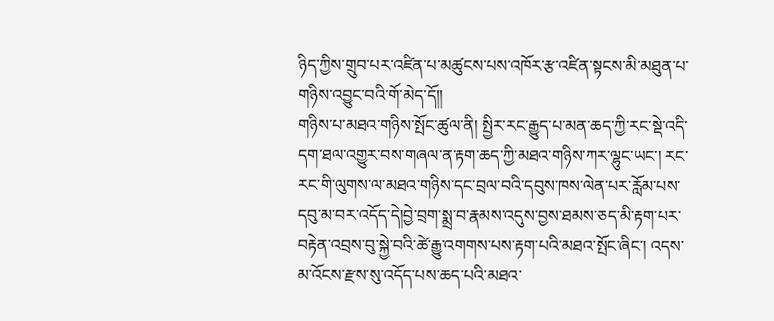ཉིད་ཀྱིས་གྲུབ་པར་འཛིན་པ་མཚུངས་པས་འཁོར་རྩ་འཛིན་སྟངས་མི་མཐུན་པ་གཉིས་འབྱུང་བའི་གོ་མེད་དོ།།
གཉིས་པ་མཐའ་གཉིས་སྤོང་ཚུལ་ནི། སྤྱིར་རང་རྒྱུད་པ་མན་ཆད་ཀྱི་རང་སྡེ་འདི་དག་ཐལ་འགྱུར་བས་གཞལ་ན་རྟག་ཆད་ཀྱི་མཐའ་གཉིས་ཀར་ལྷུང་ཡང་། རང་རང་གི་ལུགས་ལ་མཐའ་གཉིས་དང་བྲལ་བའི་དབུས་ཁས་ལེན་པར་རློམ་པས་དབུ་མ་བར་འདོད་དེ།བྱེ་བྲག་སྨྲ་བ་རྣམས་འདུས་བྱས་ཐམས་ཅད་མི་རྟག་པར་བརྟེན་འབྲས་བུ་སྐྱེ་བའི་ཚེ་རྒྱུ་འགགས་པས་རྟག་པའི་མཐའ་སྤོང་ཞིང་། འདས་མ་འོངས་རྫས་སུ་འདོད་པས་ཆད་པའི་མཐའ་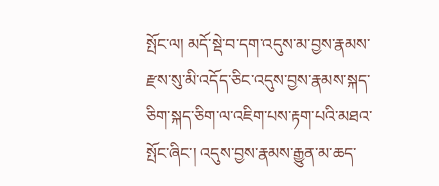སྤོང་ལ། མདོ་སྡེ་བ་དག་འདུས་མ་བྱས་རྣམས་རྫས་སུ་མི་འདོད་ཅིང་འདུས་བྱས་རྣམས་སྐད་ཅིག་སྐད་ཅིག་ལ་འཇིག་པས་རྟག་པའི་མཐའ་སྤོང་ཞིང་། འདུས་བྱས་རྣམས་རྒྱུན་མ་ཆད་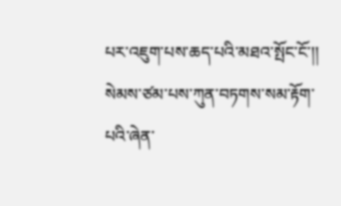པར་འཇུག་པས་ཆད་པའི་མཐའ་སྤོང་ངོ་།། སེམས་ཙམ་པས་ཀུན་བཏགས་སམ་རྟོག་པའི་ཞེན་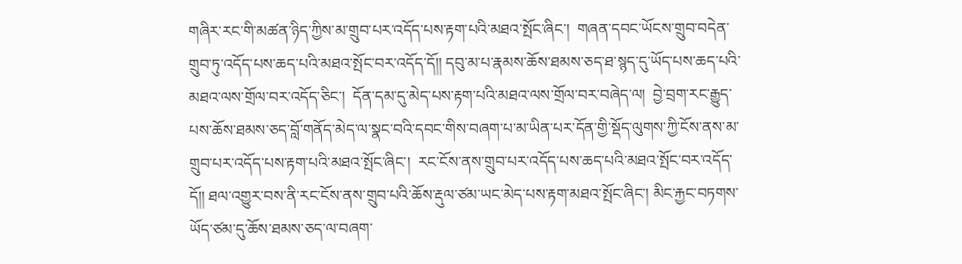གཞིར་རང་གི་མཚན་ཉིད་ཀྱིས་མ་གྲུབ་པར་འདོད་པས་རྟག་པའི་མཐའ་སྤོང་ཞིང་།  གཞན་དབང་ཡོངས་གྲུབ་བདེན་གྲུབ་ཏུ་འདོད་པས་ཆད་པའི་མཐའ་སྤོང་བར་འདོད་དོ།། དབུ་མ་པ་རྣམས་ཆོས་ཐམས་ཅད་ཐ་སྙད་དུ་ཡོད་པས་ཆད་པའི་མཐའ་ལས་གྲོལ་བར་འདོད་ཅིང་།  དོན་དམ་དུ་མེད་པས་རྟག་པའི་མཐའ་ལས་གྲོལ་བར་བཞེད་ལ།  བྱེ་བྲག་རང་རྒྱུད་པས་ཆོས་ཐམས་ཅད་བློ་གནོད་མེད་ལ་སྣང་བའི་དབང་གིས་བཞག་པ་མ་ཡིན་པར་དོན་གྱི་སྡོད་ལུགས་ཀྱི་ངོས་ནས་མ་གྲུབ་པར་འདོད་པས་རྟག་པའི་མཐའ་སྤོང་ཞིང་།  རང་ངོས་ནས་གྲུབ་པར་འདོད་པས་ཆད་པའི་མཐའ་སྤོང་བར་འདོད་དོ།། ཐལ་འགྱུར་བས་ནི་རང་ངོས་ནས་གྲུབ་པའི་ཆོས་རྡུལ་ཙམ་ཡང་མེད་པས་རྟག་མཐའ་སྤོང་ཞིང་། མིང་རྐྱང་བཏགས་ཡོད་ཙམ་དུ་ཆོས་ཐམས་ཅད་ལ་བཞག་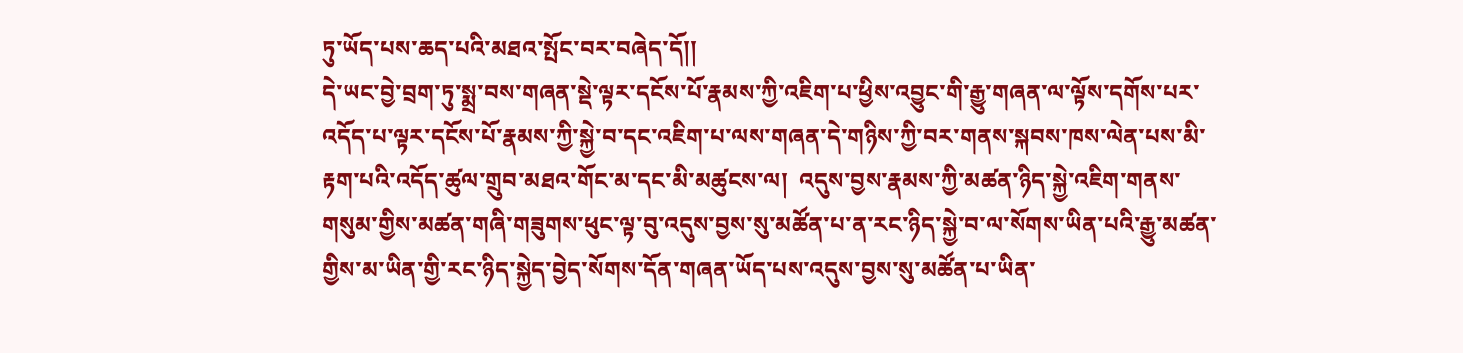ཏུ་ཡོད་པས་ཆད་པའི་མཐའ་སྤོང་བར་བཞེད་དོ།།
དེ་ཡང་བྱེ་བྲག་ཏུ་སྨྲ་བས་གཞན་སྡེ་ལྟར་དངོས་པོ་རྣམས་ཀྱི་འཇིག་པ་ཕྱིས་འབྱུང་གི་རྒྱུ་གཞན་ལ་ལྟོས་དགོས་པར་འདོད་པ་ལྟར་དངོས་པོ་རྣམས་ཀྱི་སྐྱེ་བ་དང་འཇིག་པ་ལས་གཞན་དེ་གཉིས་ཀྱི་བར་གནས་སྐབས་ཁས་ལེན་པས་མི་རྟག་པའི་འདོད་ཚུལ་གྲུབ་མཐའ་གོང་མ་དང་མི་མཚུངས་ལ།  འདུས་བྱས་རྣམས་ཀྱི་མཚན་ཉིད་སྐྱེ་འཇིག་གནས་གསུམ་གྱིས་མཚན་གཞི་གཟུགས་ཕུང་ལྟ་བུ་འདུས་བྱས་སུ་མཚོན་པ་ན་རང་ཉིད་སྐྱེ་བ་ལ་སོགས་ཡིན་པའི་རྒྱུ་མཚན་གྱིས་མ་ཡིན་གྱི་རང་ཉིད་སྐྱེད་བྱེད་སོགས་དོན་གཞན་ཡོད་པས་འདུས་བྱས་སུ་མཚོན་པ་ཡིན་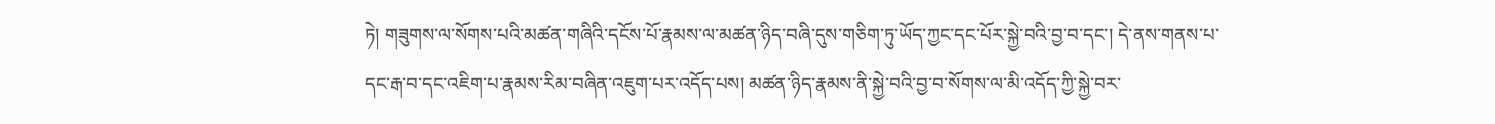ཏེ། གཟུགས་ལ་སོགས་པའི་མཚན་གཞིའི་དངོས་པོ་རྣམས་ལ་མཚན་ཉིད་བཞི་དུས་གཅིག་ཏུ་ཡོད་ཀྱང་དང་པོར་སྐྱེ་བའི་བྱ་བ་དང་། དེ་ནས་གནས་པ་དང་རྒ་བ་དང་འཇིག་པ་རྣམས་རིམ་བཞིན་འཇུག་པར་འདོད་པས། མཚན་ཉིད་རྣམས་ནི་སྐྱེ་བའི་བྱ་བ་སོགས་ལ་མི་འདོད་ཀྱི་སྐྱེ་བར་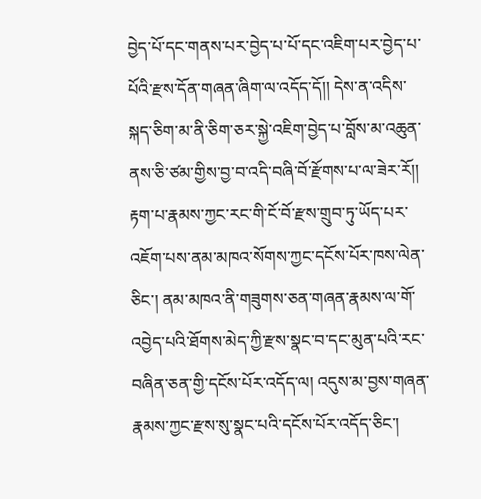བྱེད་པོ་དང་གནས་པར་བྱེད་པ་པོ་དང་འཇིག་པར་བྱེད་པ་པོའི་རྫས་དོན་གཞན་ཞིག་ལ་འདོད་དོ།། དེས་ན་འདིས་སྐད་ཅིག་མ་ནི་ཅིག་ཅར་སྐྱེ་འཇིག་བྱེད་པ་བློས་མ་འཆུན་ནས་ཅི་ཙམ་གྱིས་བྱ་བ་འདི་བཞི་བོ་རྫོགས་པ་ལ་ཟེར་རོ།། རྟག་པ་རྣམས་ཀྱང་རང་གི་ངོ་བོ་རྫས་གྲུབ་ཏུ་ཡོད་པར་འཇོག་པས་ནམ་མཁའ་སོགས་ཀྱང་དངོས་པོར་ཁས་ལེན་ཅིང་། ནམ་མཁའ་ནི་གཟུགས་ཅན་གཞན་རྣམས་ལ་གོ་འབྱེད་པའི་ཐོགས་མེད་ཀྱི་རྫས་སྣང་བ་དང་མུན་པའི་རང་བཞིན་ཅན་གྱི་དངོས་པོར་འདོད་ལ། འདུས་མ་བྱས་གཞན་རྣམས་ཀྱང་རྫས་སུ་སྣང་པའི་དངོས་པོར་འདོད་ཅིང་།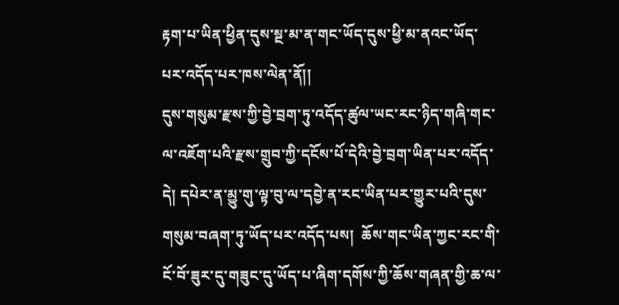རྟག་པ་ཡིན་ཕྱིན་དུས་སྔ་མ་ན་གང་ཡོད་དུས་ཕྱི་མ་ནའང་ཡོད་པར་འདོད་པར་ཁས་ལེན་ནོ།།
དུས་གསུམ་རྫས་ཀྱི་བྱེ་བྲག་ཏུ་འདོད་ཚུལ་ཡང་རང་ཉིད་གཞི་གང་ལ་འཇོག་པའི་རྫས་གྲུབ་ཀྱི་དངོས་པོ་དེའི་བྱེ་བྲག་ཡིན་པར་འདོད་དེ། དཔེར་ན་མྱུ་གུ་ལྟ་བུ་ལ་དབྱེ་ན་རང་ཡིན་པར་གྱུར་པའི་དུས་གསུམ་བཞག་ཏུ་ཡོད་པར་འདོད་པས།  ཆོས་གང་ཡིན་ཀྱང་རང་གི་ངོ་བོ་ཟུར་དུ་གཟུང་དུ་ཡོད་པ་ཞིག་དགོས་ཀྱི་ཆོས་གཞན་གྱི་ཆ་ལ་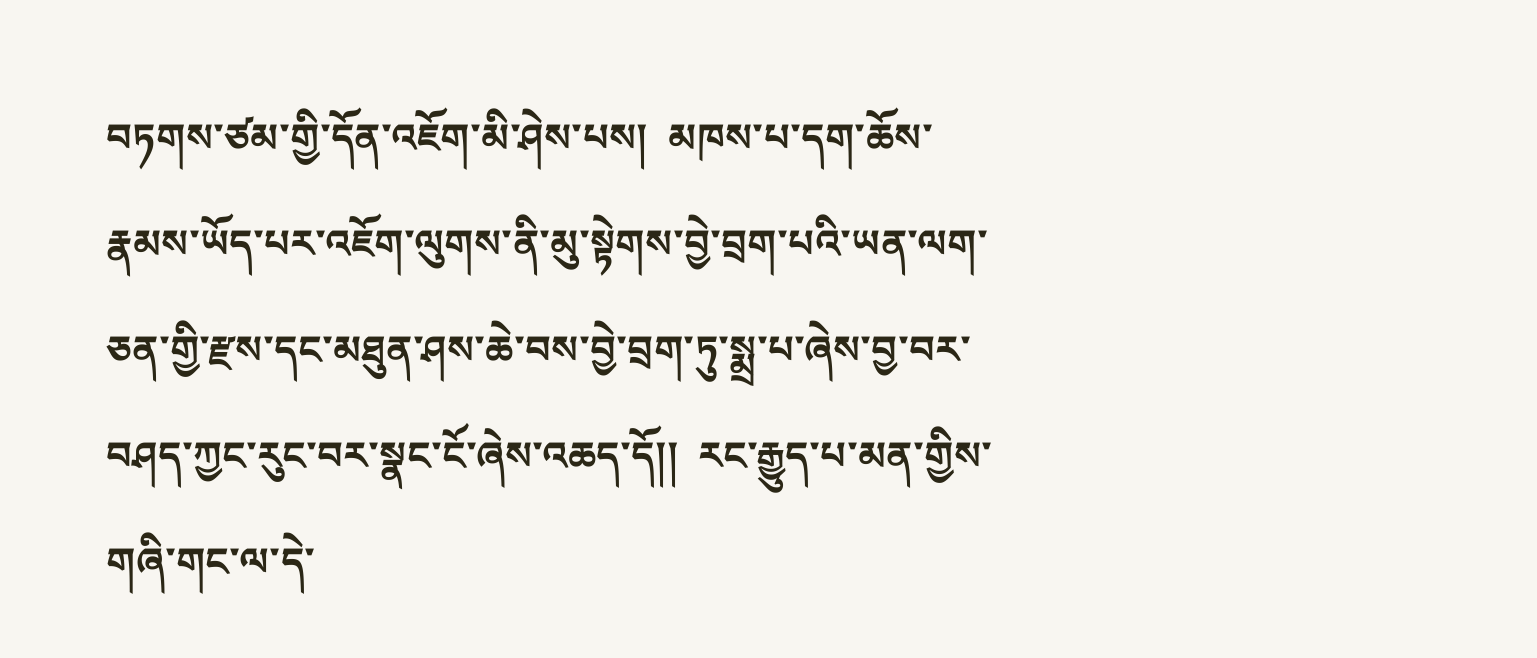བཏགས་ཙམ་གྱི་དོན་འཇོག་མི་ཤེས་པས།  མཁས་པ་དག་ཆོས་རྣམས་ཡོད་པར་འཇོག་ལུགས་ནི་མུ་སྟེགས་བྱེ་བྲག་པའི་ཡན་ལག་ཅན་གྱི་རྫས་དང་མཐུན་ཤས་ཆེ་བས་བྱེ་བྲག་ཏུ་སྨྲ་པ་ཞེས་བྱ་བར་བཤད་ཀྱང་རུང་བར་སྣང་ངོ་ཞེས་འཆད་དོ།།  རང་རྒྱུད་པ་མན་གྱིས་གཞི་གང་ལ་དེ་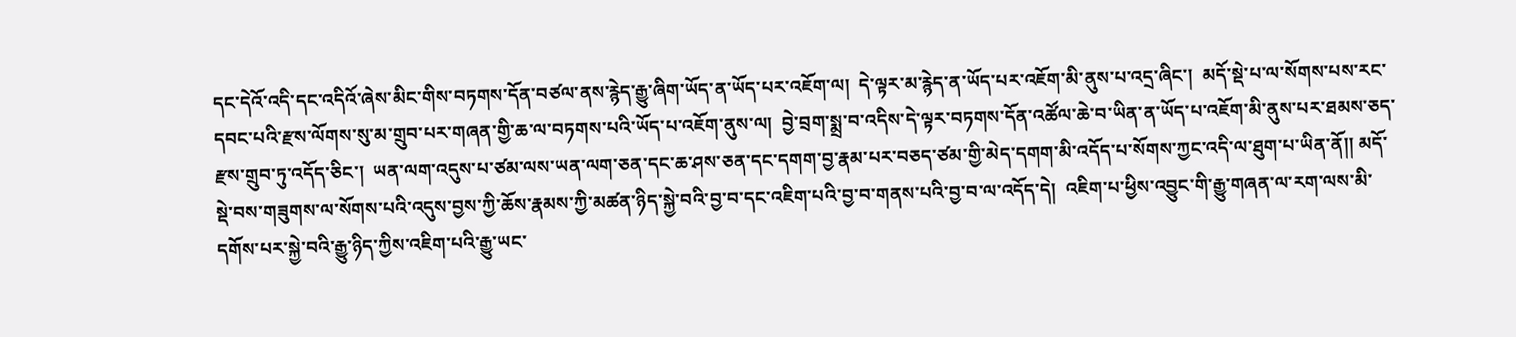དང་དེའོ་འདི་དང་འདིའོ་ཞེས་མིང་གིས་བཏགས་དོན་བཙལ་ནས་རྙེད་རྒྱུ་ཞིག་ཡོད་ན་ཡོད་པར་འཇོག་ལ།  དེ་ལྟར་མ་རྙེད་ན་ཡོད་པར་འཇོག་མི་ནུས་པ་འདྲ་ཞིང་།  མདོ་སྡེ་པ་ལ་སོགས་པས་རང་དབང་པའི་རྫས་ལོགས་སུ་མ་གྲུབ་པར་གཞན་གྱི་ཆ་ལ་བཏགས་པའི་ཡོད་པ་འཇོག་ནུས་ལ།  བྱེ་བྲག་སྨྲ་བ་འདིས་དེ་ལྟར་བཏགས་དོན་འཚོལ་ཆེ་བ་ཡིན་ན་ཡོད་པ་འཇོག་མི་ནུས་པར་ཐམས་ཅད་རྫས་གྲུབ་ཏུ་འདོད་ཅིང་།  ཡན་ལག་འདུས་པ་ཙམ་ལས་ཡན་ལག་ཅན་དང་ཆ་ཤས་ཅན་དང་དགག་བྱ་རྣམ་པར་བཅད་ཙམ་གྱི་མེད་དགག་མི་འདོད་པ་སོགས་ཀྱང་འདི་ལ་ཐུག་པ་ཡིན་ནོ།། མདོ་སྡེ་བས་གཟུགས་ལ་སོགས་པའི་འདུས་བྱས་ཀྱི་ཆོས་རྣམས་ཀྱི་མཚན་ཉིད་སྐྱེ་བའི་བྱ་བ་དང་འཇིག་པའི་བྱ་བ་གནས་པའི་བྱ་བ་ལ་འདོད་དེ།  འཇིག་པ་ཕྱིས་འབྱུང་གི་རྒྱུ་གཞན་ལ་རག་ལས་མི་དགོས་པར་སྐྱེ་བའི་རྒྱུ་ཉིད་ཀྱིས་འཇིག་པའི་རྒྱུ་ཡང་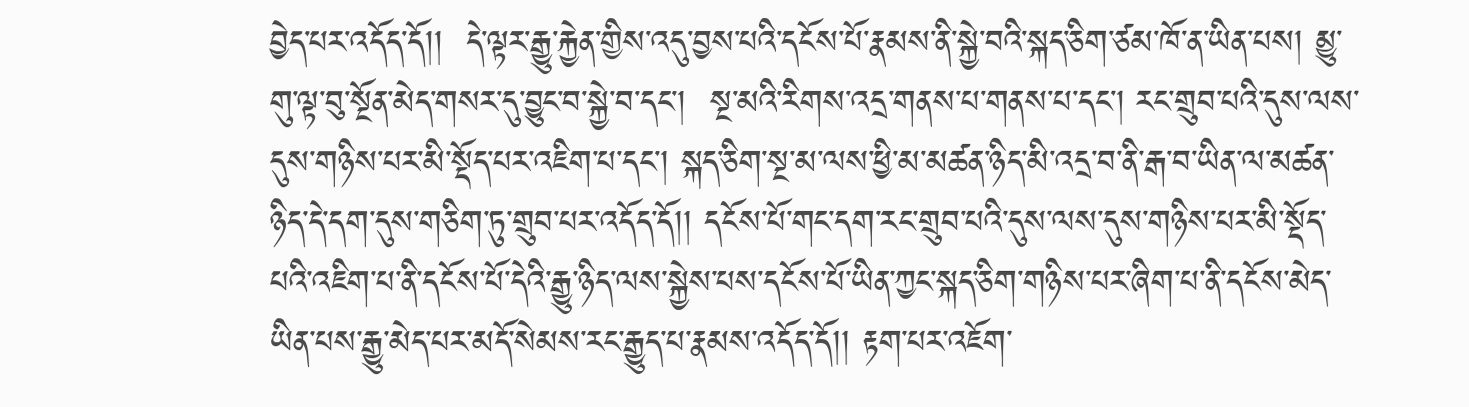བྱེད་པར་འདོད་དོ།།  དེ་ལྟར་རྒྱུ་རྐྱེན་གྱིས་འདུ་བྱས་པའི་དངོས་པོ་རྣམས་ནི་སྐྱེ་བའི་སྐད་ཅིག་ཙམ་ཁོ་ན་ཡིན་པས། མྱུ་གུ་ལྟ་བུ་སྔོན་མེད་གསར་དུ་བྱུང་བ་སྐྱེ་བ་དང་།  སྔ་མའི་རིགས་འདྲ་གནས་པ་གནས་པ་དང་། རང་གྲུབ་པའི་དུས་ལས་དུས་གཉིས་པར་མི་སྡོད་པར་འཇིག་པ་དང་། སྐད་ཅིག་སྔ་མ་ལས་ཕྱི་མ་མཚན་ཉིད་མི་འདྲ་བ་ནི་རྒ་བ་ཡིན་ལ་མཚན་ཉིད་དེ་དག་དུས་གཅིག་ཏུ་གྲུབ་པར་འདོད་དོ།། དངོས་པོ་གང་དག་རང་གྲུབ་པའི་དུས་ལས་དུས་གཉིས་པར་མི་སྡོད་པའི་འཇིག་པ་ནི་དངོས་པོ་དེའི་རྒྱུ་ཉིད་ལས་སྐྱེས་པས་དངོས་པོ་ཡིན་ཀྱང་སྐད་ཅིག་གཉིས་པར་ཞིག་པ་ནི་དངོས་མེད་ཡིན་པས་རྒྱུ་མེད་པར་མདོ་སེམས་རང་རྒྱུད་པ་རྣམས་འདོད་དོ།། རྟག་པར་འཇོག་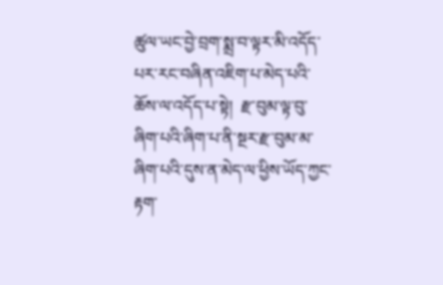ཚུལ་ཡང་བྱེ་བྲག་སྨྲ་བ་ལྟར་མི་འདོད་པར་རང་བཞིན་འཇིག་པ་མེད་པའི་ཆོས་ལ་འདོད་པ་སྟེ།  རྫ་བུམ་ལྟ་བུ་ཞིག་པའི་ཞིག་པ་ནི་སྔར་རྫ་བུམ་མ་ཞིག་པའི་དུས་ན་མེད་ལ་ཕྱིས་ཡོད་ཀྱང་རྟག་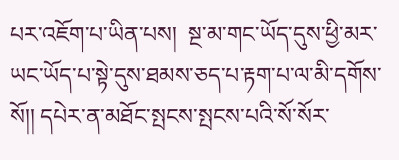པར་འཇོག་པ་ཡིན་པས།  སྔ་མ་གང་ཡོད་དུས་ཕྱི་མར་ཡང་ཡོད་པ་སྟེ་དུས་ཐམས་ཅད་པ་རྟག་པ་ལ་མི་དགོས་སོ།། དཔེར་ན་མཐོང་སྤངས་སྤངས་པའི་སོ་སོར་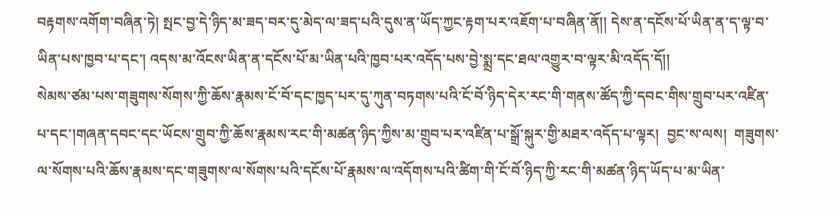བརྟགས་འགོག་བཞིན་ཏེ། སྤང་བྱ་དེ་ཉིད་མ་ཟད་བར་དུ་མེད་ལ་ཟད་པའི་དུས་ན་ཡོད་ཀྱང་རྟག་པར་འཇོག་པ་བཞིན་ནོ།། དེས་ན་དངོས་པོ་ཡིན་ན་ད་ལྟ་བ་ཡིན་པས་ཁྱབ་པ་དང་། འདས་མ་འོངས་ཡིན་ན་དངོས་པོ་མ་ཡིན་པའི་ཁྱབ་པར་འདོད་པས་བྱེ་སྨྲ་དང་ཐལ་འགྱུར་བ་ལྟར་མི་འདོད་དོ།།
སེམས་ཙམ་པས་གཟུགས་སོགས་ཀྱི་ཆོས་རྣམས་ངོ་བོ་དང་ཁྱད་པར་དུ་ཀུན་བཏགས་པའི་ངོ་བོ་ཉིད་དེར་རང་གི་གནས་ཚོད་ཀྱི་དབང་གིས་གྲུབ་པར་འཛིན་པ་དང་།གཞན་དབང་དང་ཡོངས་གྲུབ་ཀྱི་ཆོས་རྣམས་རང་གི་མཚན་ཉིད་ཀྱིས་མ་གྲུབ་པར་འཛིན་པ་སྒྲོ་སྐུར་གྱི་མཐར་འདོད་པ་ལྟར།  བྱང་ས་ལས།  གཟུགས་ལ་སོགས་པའི་ཆོས་རྣམས་དང་གཟུགས་ལ་སོགས་པའི་དངོས་པོ་རྣམས་ལ་འདོགས་པའི་ཚིག་གི་ངོ་བོ་ཉིད་ཀྱི་རང་གི་མཚན་ཉིད་ཡོད་པ་མ་ཡིན་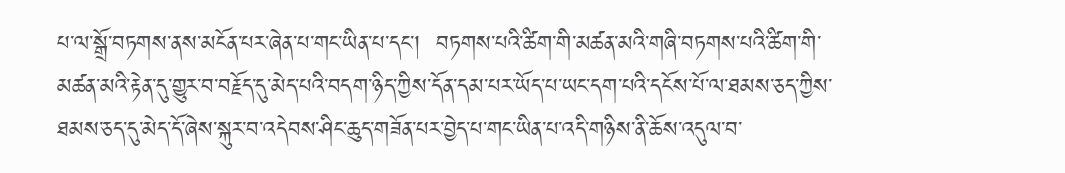པ་ལ་སྒྲོ་བཏགས་ནས་མངོན་པར་ཞེན་པ་གང་ཡིན་པ་དང་།  བཏགས་པའི་ཚིག་གི་མཚན་མའི་གཞི་བཏགས་པའི་ཚིག་གི་མཚན་མའི་རྟེན་དུ་གྱུར་བ་བརྗོད་དུ་མེད་པའི་བདག་ཉིད་ཀྱིས་དོན་དམ་པར་ཡོད་པ་ཡང་དག་པའི་དངོས་པོ་ལ་ཐམས་ཅད་ཀྱིས་ཐམས་ཅད་དུ་མེད་དོ་ཞེས་སྐུར་བ་འདེབས་ཤིང་ཆུད་གཟོན་པར་བྱེད་པ་གང་ཡིན་པ་འདི་གཉིས་ནི་ཆོས་འདུལ་བ་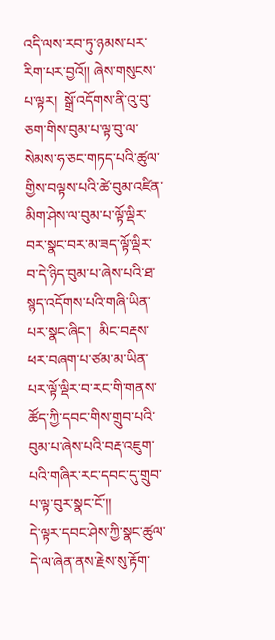འདི་ལས་རབ་ཏུ་ཉམས་པར་རིག་པར་བྱའོ།། ཞེས་གསུངས་པ་ལྟར།  སྒྲོ་འདོགས་ནི་འུ་བུ་ཅག་གིས་བུམ་པ་ལྟ་བུ་ལ་སེམས་ཧ་ཅང་གཏད་པའི་ཚུལ་གྱིས་བལྟས་པའི་ཚེ་བུམ་འཛིན་མིག་ཤེས་ལ་བུམ་པ་ལྟོ་ལྡིར་བར་སྣང་བར་མ་ཟད་ལྟོ་ལྡིར་བ་དེ་ཉིད་བུམ་པ་ཞེས་པའི་ཐ་སྙད་འདོགས་པའི་གཞི་ཡིན་པར་སྣང་ཞིང་།  མིང་བརྡས་ཕར་བཞག་པ་ཙམ་མ་ཡིན་པར་ལྟོ་ལྡིར་བ་རང་གི་གནས་ཚོད་ཀྱི་དབང་གིས་གྲུབ་པའི་བུམ་པ་ཞེས་པའི་བརྡ་འཇུག་པའི་གཞིར་རང་དབང་དུ་གྲུབ་པ་ལྟ་བུར་སྣང་ངོ་།།
དེ་ལྟར་དབང་ཤེས་ཀྱི་སྣང་ཚུལ་དེ་ལ་ཞེན་ནས་རྗེས་སུ་རྟོག་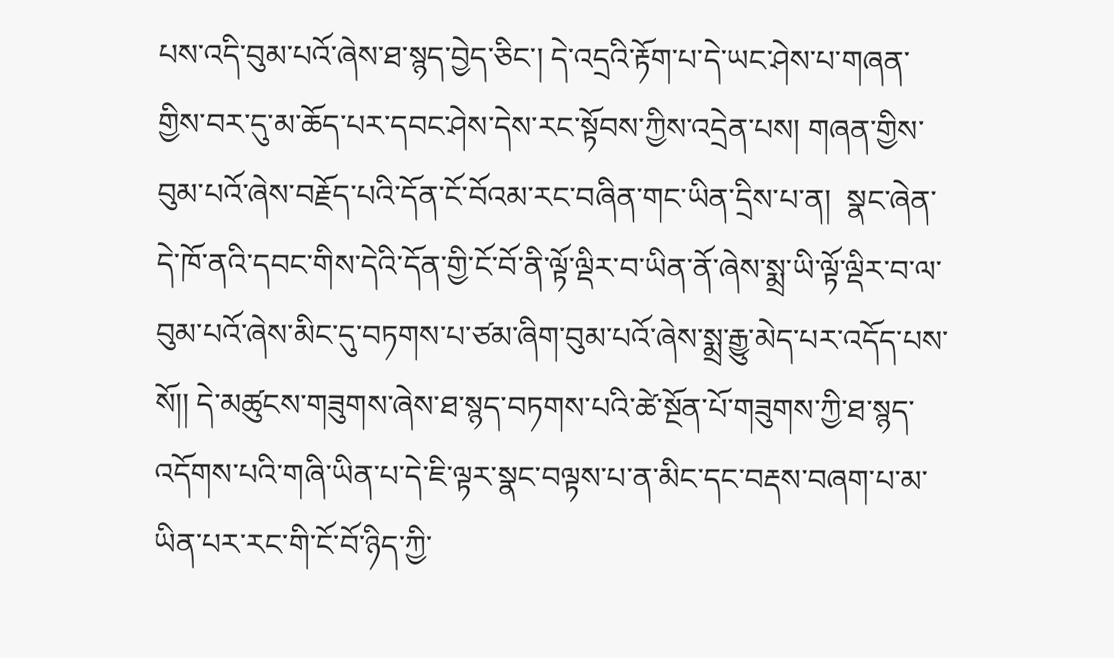པས་འདི་བུམ་པའོ་ཞེས་ཐ་སྙད་བྱེད་ཅིང་། དེ་འདྲའི་རྟོག་པ་དེ་ཡང་ཤེས་པ་གཞན་གྱིས་བར་དུ་མ་ཆོད་པར་དབང་ཤེས་དེས་རང་སྟོབས་ཀྱིས་འདྲེན་པས། གཞན་གྱིས་བུམ་པའོ་ཞེས་བརྗོད་པའི་དོན་ངོ་བོའམ་རང་བཞིན་གང་ཡིན་དྲིས་པ་ན།  སྣང་ཞེན་དེ་ཁོ་ནའི་དབང་གིས་དེའི་དོན་གྱི་ངོ་བོ་ནི་ལྟོ་ལྡིར་བ་ཡིན་ནོ་ཞེས་སྨྲ་ཡི་ལྟོ་ལྡིར་བ་ལ་བུམ་པའོ་ཞེས་མིང་དུ་བཏགས་པ་ཙམ་ཞིག་བུམ་པའོ་ཞེས་སྨྲ་རྒྱུ་མེད་པར་འདོད་པས་སོ།། དེ་མཚུངས་གཟུགས་ཞེས་ཐ་སྙད་བཏགས་པའི་ཚེ་སྔོན་པོ་གཟུགས་ཀྱི་ཐ་སྙད་འདོགས་པའི་གཞི་ཡིན་པ་དེ་ཇི་ལྟར་སྣང་བལྟས་པ་ན་མིང་དང་བརྡས་བཞག་པ་མ་ཡིན་པར་རང་གི་ངོ་བོ་ཉིད་ཀྱི་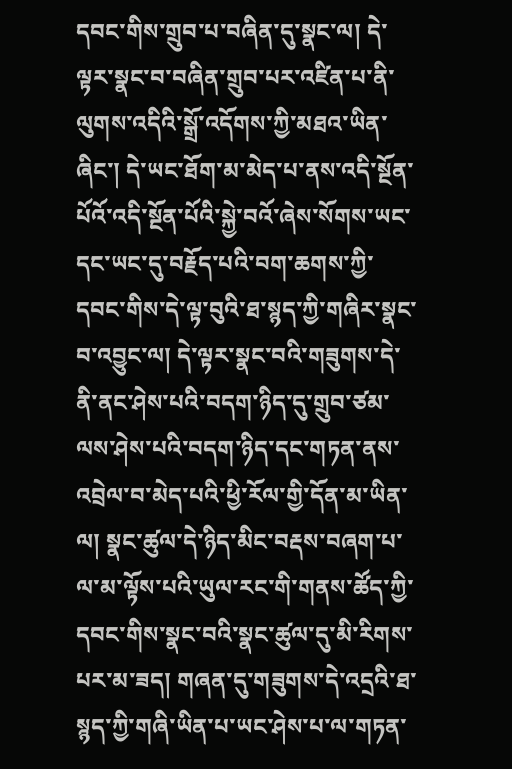དབང་གིས་གྲུབ་པ་བཞིན་དུ་སྣང་ལ། དེ་ལྟར་སྣང་བ་བཞིན་གྲུབ་པར་འཛིན་པ་ནི་ལུགས་འདིའི་སྒྲོ་འདོགས་ཀྱི་མཐའ་ཡིན་ཞིང་། དེ་ཡང་ཐོག་མ་མེད་པ་ནས་འདི་སྔོན་པོའོ་འདི་སྔོན་པོའི་སྐྱེ་བའོ་ཞེས་སོགས་ཡང་དང་ཡང་དུ་བརྗོད་པའི་བག་ཆགས་ཀྱི་དབང་གིས་དེ་ལྟ་བུའི་ཐ་སྙད་ཀྱི་གཞིར་སྣང་བ་འབྱུང་ལ། དེ་ལྟར་སྣང་བའི་གཟུགས་དེ་ནི་ནང་ཤེས་པའི་བདག་ཉིད་དུ་གྲུབ་ཙམ་ལས་ཤེས་པའི་བདག་ཉིད་དང་གཏན་ནས་འབྲེལ་བ་མེད་པའི་ཕྱི་རོལ་གྱི་དོན་མ་ཡིན་ལ། སྣང་ཚུལ་དེ་ཉིད་མིང་བརྡས་བཞག་པ་ལ་མ་ལྟོས་པའི་ཡུལ་རང་གི་གནས་ཚོད་ཀྱི་དབང་གིས་སྣང་བའི་སྣང་ཚུལ་དུ་མི་རིགས་པར་མ་ཟད། གཞན་དུ་གཟུགས་དེ་འདྲའི་ཐ་སྙད་ཀྱི་གཞི་ཡིན་པ་ཡང་ཤེས་པ་ལ་གཏན་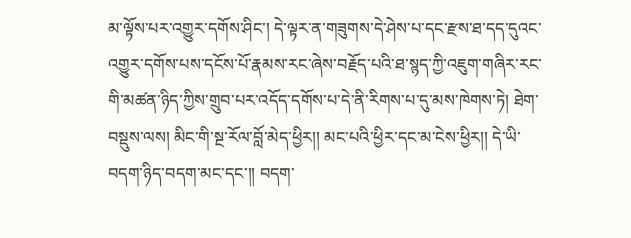མ་ལྟོས་པར་འགྱུར་དགོས་ཤིང་། དེ་ལྟར་ན་གཟུགས་དེ་ཤེས་པ་དང་རྫས་ཐ་དད་དུའང་འགྱུར་དགོས་པས་དངོས་པོ་རྣམས་རང་ཞེས་བརྗོད་པའི་ཐ་སྙད་ཀྱི་འཇུག་གཞིར་རང་གི་མཚན་ཉིད་ཀྱིས་གྲུབ་པར་འདོད་དགོས་པ་དེ་ནི་རིགས་པ་དུ་མས་ཁེགས་ཏེ། ཐེག་བསྡུས་ལས། མིང་གི་སྔ་རོལ་བློ་མེད་ཕྱིར།། མང་པའི་ཕྱིར་དང་མ་ངེས་ཕྱིར།། དེ་ཡི་བདག་ཉིད་བདག་མང་དང་།། བདག་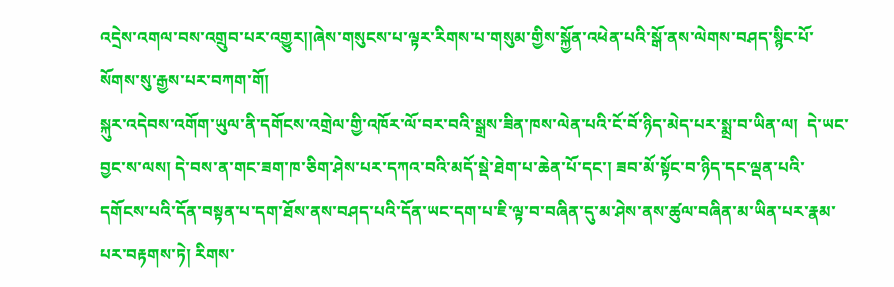འདྲེས་འགལ་བས་འགྲུབ་པར་འགྱུར།།ཞེས་གསུངས་པ་ལྟར་རིགས་པ་གསུམ་གྱིས་སྐྱོན་འཕེན་པའི་སྒོ་ནས་ལེགས་བཤད་སྙིང་པོ་སོགས་སུ་རྒྱས་པར་བཀག་གོ།
སྐུར་འདེབས་འགོག་ཡུལ་ནི་དགོངས་འགྲེལ་གྱི་འཁོར་ལོ་བར་བའི་སྒྲས་ཟིན་ཁས་ལེན་པའི་ངོ་བོ་ཉིད་མེད་པར་སྨྲ་བ་ཡིན་ལ།  དེ་ཡང་བྱང་ས་ལས། དེ་བས་ན་གང་ཟག་ཁ་ཅིག་ཤེས་པར་དཀའ་བའི་མདོ་སྡེ་ཐེག་པ་ཆེན་པོ་དང་། ཟབ་མོ་སྟོང་བ་ཉིད་དང་ལྡན་པའི་དགོངས་པའི་དོན་བསྟན་པ་དག་ཐོས་ནས་བཤད་པའི་དོན་ཡང་དག་པ་ཇི་ལྟ་བ་བཞིན་དུ་མ་ཤེས་ནས་ཚུལ་བཞིན་མ་ཡིན་པར་རྣམ་པར་བརྟགས་ཏེ། རིགས་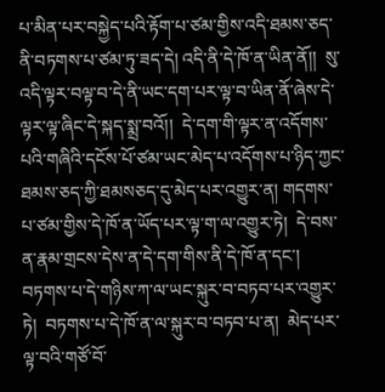པ་མིན་པར་བསྐྱེད་པའི་རྟོག་པ་ཙམ་གྱིས་འདི་ཐམས་ཅད་ནི་བཏགས་པ་ཙམ་ཏུ་ཟད་དེ། འདི་ནི་དེ་ཁོ་ན་ཡིན་ནོ།།  སུ་འདི་ལྟར་བལྟ་བ་དེ་ནི་ཡང་དག་པར་ལྟ་བ་ཡིན་ནོ་ཞེས་དེ་ལྟར་ལྟ་ཞིང་དེ་སྐད་སྨྲ་བའོ།།  དེ་དག་གི་ལྟར་ན་འདོགས་པའི་གཞིའི་དངོས་པོ་ཙམ་ཡང་མེད་པ་འདོགས་པ་ཉིད་ཀྱང་ཐམས་ཅད་ཀྱི་ཐམསཅད་དུ་མེད་པར་འགྱུར་ན། གདགས་པ་ཙམ་གྱིས་དེ་ཁོ་ན་ཡོད་པར་ལྟ་ག་ལ་འགྱུར་ཏེ།  དེ་བས་ན་རྣམ་གྲངས་དེས་ན་དེ་དག་གིས་ནི་དེ་ཁོ་ན་དང་།  བཏགས་པ་དེ་གཉིས་ཀ་ལ་ཡང་སྐུར་བ་བཏབ་པར་འགྱུར་ཏེ།  བཏགས་པ་དེ་ཁོ་ན་ལ་སྐུར་བ་བཏབ་པ་ན།  མེད་པར་ལྟ་བའི་གཙོ་བོ་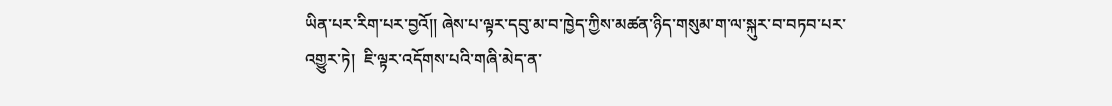ཡིན་པར་རིག་པར་བྱའོ།། ཞེས་པ་ལྟར་དབུ་མ་བ་ཁྱེད་ཀྱིས་མཚན་ཉིད་གསུམ་ག་ལ་སྐུར་བ་བཏབ་པར་འགྱུར་ཏེ།  ཇི་ལྟར་འདོགས་པའི་གཞི་མེད་ན་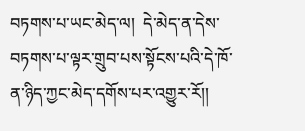བཏགས་པ་ཡང་མེད་ལ།  དེ་མེད་ན་དེས་བཏགས་པ་ལྟར་གྲུབ་པས་སྟོངས་པའི་དེ་ཁོ་ན་ཉིད་ཀྱང་མེད་དགོས་པར་འགྱུར་རོ།།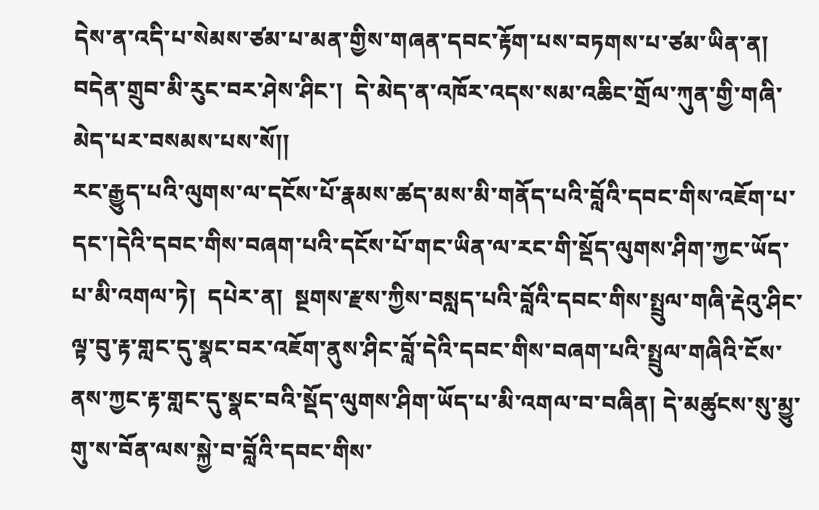དེས་ན་འདི་པ་སེམས་ཙམ་པ་མན་གྱིས་གཞན་དབང་རྟོག་པས་བཏགས་པ་ཙམ་ཡིན་ན།  བདེན་གྲུབ་མི་རུང་བར་ཤེས་ཤིང་།  དེ་མེད་ན་འཁོར་འདས་སམ་འཆིང་གྲོལ་ཀུན་གྱི་གཞི་མེད་པར་བསམས་པས་སོ།།
རང་རྒྱུད་པའི་ལུགས་ལ་དངོས་པོ་རྣམས་ཚད་མས་མི་གནོད་པའི་བློའི་དབང་གིས་འཇོག་པ་དང་།དེའི་དབང་གིས་བཞག་པའི་དངོས་པོ་གང་ཡིན་ལ་རང་གི་སྡོད་ལུགས་ཤིག་ཀྱང་ཡོད་པ་མི་འགལ་ཏེ།  དཔེར་ན།  སྔགས་རྫས་ཀྱིས་བསླད་པའི་བློའི་དབང་གིས་སྤྲུལ་གཞི་རྡེའུ་ཤིང་ལྟ་བུ་རྟ་གླང་དུ་སྣང་བར་འཇོག་ནུས་ཤིང་བློ་དེའི་དབང་གིས་བཞག་པའི་སྤྲུལ་གཞིའི་ངོས་ནས་ཀྱང་རྟ་གླང་དུ་སྣང་བའི་སྡོད་ལུགས་ཤིག་ཡོད་པ་མི་འགལ་བ་བཞིན། དེ་མཚུངས་སུ་མྱུ་གུ་ས་བོན་ལས་སྐྱེ་བ་བློའི་དབང་གིས་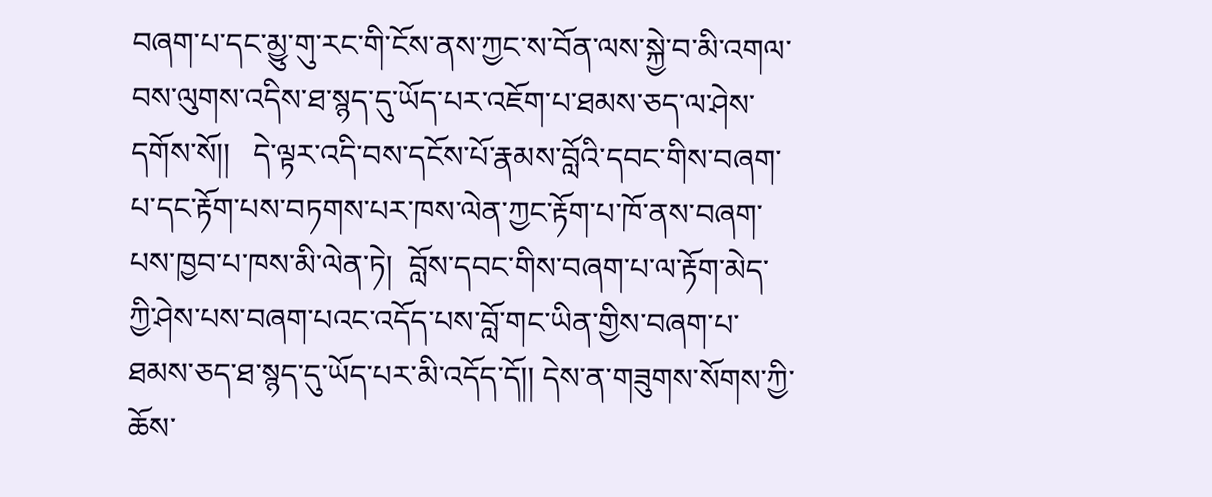བཞག་པ་དང་མྱུ་གུ་རང་གི་ངོས་ནས་ཀྱང་ས་བོན་ལས་སྐྱེ་བ་མི་འགལ་བས་ལུགས་འདིས་ཐ་སྙད་དུ་ཡོད་པར་འཇོག་པ་ཐམས་ཅད་ལ་ཤེས་དགོས་སོ།།   དེ་ལྟར་འདི་བས་དངོས་པོ་རྣམས་བློའི་དབང་གིས་བཞག་པ་དང་རྟོག་པས་བཏགས་པར་ཁས་ལེན་ཀྱང་རྟོག་པ་ཁོ་ནས་བཞག་པས་ཁྱབ་པ་ཁས་མི་ལེན་ཏེ།  བློས་དབང་གིས་བཞག་པ་ལ་རྟོག་མེད་ཀྱི་ཤེས་པས་བཞག་པའང་འདོད་པས་བློ་གང་ཡིན་གྱིས་བཞག་པ་ཐམས་ཅད་ཐ་སྙད་དུ་ཡོད་པར་མི་འདོད་དོ།། དེས་ན་གཟུགས་སོགས་ཀྱི་ཆོས་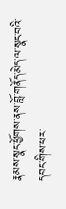རྣམས་སྣང་ཕྱོགས་ནས་བློ་གནོད་མེད་ལ་སྣང་བའི་དབང་གིས་ཕར་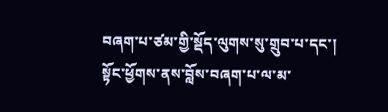བཞག་པ་ཙམ་གྱི་སྡོད་ལུགས་སུ་གྲུབ་པ་དང་།  སྟོང་ཕྱོགས་ནས་བློས་བཞག་པ་ལ་མ་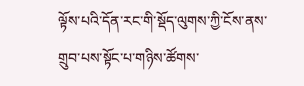ལྟོས་པའི་དོན་རང་གི་སྡོད་ལུགས་ཀྱི་ངོས་ནས་གྲུབ་པས་སྟོང་པ་གཉིས་ཚོགས་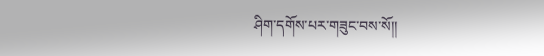ཤིག་དགོས་པར་གཟུང་བས་སོ།།